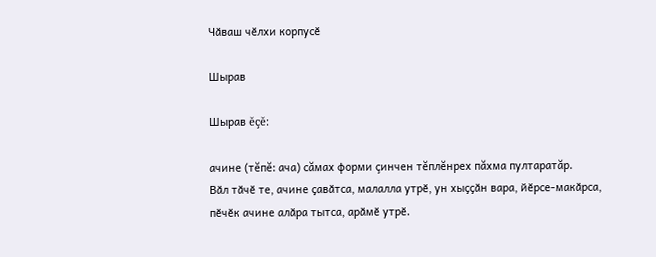Чӑваш чӗлхи корпусӗ

Шырав

Шырав ĕçĕ:

ачине (тĕпĕ: ача) сăмах форми çинчен тĕплĕнрех пăхма пултаратăр.
Вӑл тӑчӗ те, ачине ҫавӑтса, малалла утрӗ, ун хыҫҫӑн вара, йӗрсе-макӑрса, пӗчӗк ачине алӑра тытса, арӑмӗ утрӗ.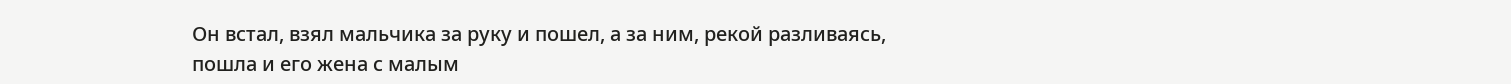Он встал, взял мальчика за руку и пошел, а за ним, рекой разливаясь, пошла и его жена с малым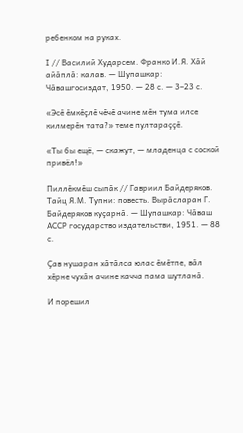ребенком на руках.

I // Василий Хударсем. Франко И.Я. Хӑй айӑплӑ: калав. — Шупашкар: Чӑвашгосиздат, 1950. — 28 с. — 3–23 с.

«Эсӗ ӗмкӗҫлӗ чӗчӗ ачине мӗн тума илсе килмерӗн тата?» теме пултараҫҫӗ.

«Ты бы ещё, — скажут, — младенца с соской привёл!»

Пиллӗкмӗш сыпӑк // Гавриил Байдеряков. Тайц Я.М. Тупни: повесть. Вырӑсларан Г. Байдеряков куҫарнӑ. — Шупашкар: Чӑваш АССР государство издательстви, 1951. — 88 с.

Ҫав нушаран хӑтӑлса юлас ӗмӗтпе, вӑл хӗрне чухӑн ачине качча пама шутланӑ.

И порешил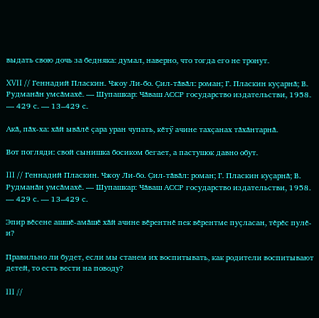выдать свою дочь за бедняка: думал, наверно, что тогда его не тронут.

XVII // Геннадий Пласкин. Чжоу Ли-бо. Ҫил-тӑвӑл: роман; Г. Пласкин куҫарнӑ; В. Рудманӑн умсӑмахӗ. — Шупашкар: Чӑваш АССР государство издательстви, 1958. — 429 с. — 13–429 с.

Акӑ, пӑх-ха: хӑй ывӑлӗ ҫара уран чупать, кӗтӳ ачине тахҫанах тӑхӑнтарнӑ.

Вот погляди: свой сынишка босиком бегает, а пастушок давно обут.

III // Геннадий Пласкин. Чжоу Ли-бо. Ҫил-тӑвӑл: роман; Г. Пласкин куҫарнӑ; В. Рудманӑн умсӑмахӗ. — Шупашкар: Чӑваш АССР государство издательстви, 1958. — 429 с. — 13–429 с.

Эпир вӗсене ашшӗ-амӑшӗ хӑй ачине вӗрентнӗ пек вӗрентме пуҫласан, тӗрӗс пулӗ-и?

Правильно ли будет, если мы станем их воспитывать, как родители воспитывают детей, то есть вести на поводу?

III //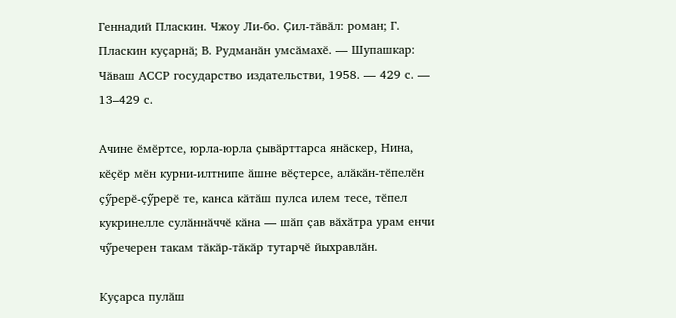Геннадий Пласкин. Чжоу Ли-бо. Ҫил-тӑвӑл: роман; Г. Пласкин куҫарнӑ; В. Рудманӑн умсӑмахӗ. — Шупашкар: Чӑваш АССР государство издательстви, 1958. — 429 с. — 13–429 с.

Ачине ӗмӗртсе, юрла-юрла ҫывӑрттарса янӑскер, Нина, кӗҫӗр мӗн курни-илтнипе ӑшне вӗҫтерсе, алӑкӑн-тӗпелӗн ҫӳрерӗ-ҫӳрерӗ те, канса кӑтӑш пулса илем тесе, тӗпел кукринелле сулӑннӑччӗ кӑна — шӑп ҫав вӑхӑтра урам енчи чӳречерен такам тӑкӑр-тӑкӑр тутарчӗ йыхравлӑн.

Куҫарса пулӑш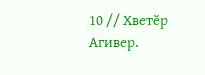10 // Хветӗр Агивер.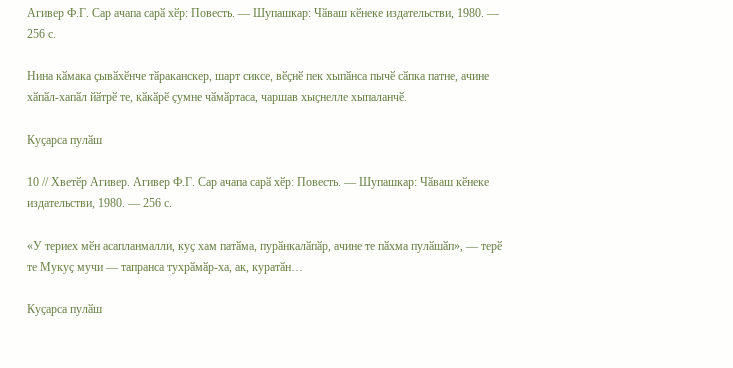Агивер Ф.Г. Сар ачапа сарӑ хӗр: Повесть. — Шупашкар: Чӑваш кӗнеке издательстви, 1980. — 256 с.

Нина кӑмака ҫывӑхӗнче тӑраканскер, шарт сиксе, вӗҫнӗ пек хыпӑнса пычӗ сӑпка патне, ачине хӑпӑл-хапӑл йӑтрӗ те, кӑкӑрӗ ҫумне чӑмӑртаса, чаршав хыҫнелле хыпаланчӗ.

Куҫарса пулӑш

10 // Хветӗр Агивер. Агивер Ф.Г. Сар ачапа сарӑ хӗр: Повесть. — Шупашкар: Чӑваш кӗнеке издательстви, 1980. — 256 с.

«У териех мӗн асапланмалли, куҫ хам патӑма, пурӑнкалӑпӑр, ачине те пӑхма пулӑшӑп», — терӗ те Мукуҫ мучи — тапранса тухрӑмӑр-ха, ак, куратӑн…

Куҫарса пулӑш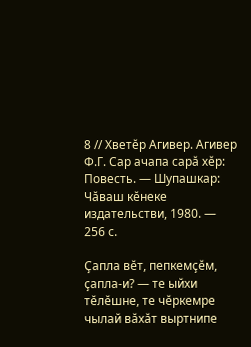8 // Хветӗр Агивер. Агивер Ф.Г. Сар ачапа сарӑ хӗр: Повесть. — Шупашкар: Чӑваш кӗнеке издательстви, 1980. — 256 с.

Ҫапла вӗт, пепкемҫӗм, ҫапла-и? — те ыйхи тӗлӗшне, те чӗркемре чылай вӑхӑт выртнипе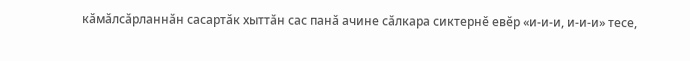кӑмӑлсӑрланнӑн сасартӑк хыттӑн сас панӑ ачине сӑлкара сиктернӗ евӗр «и-и-и, и-и-и» тесе,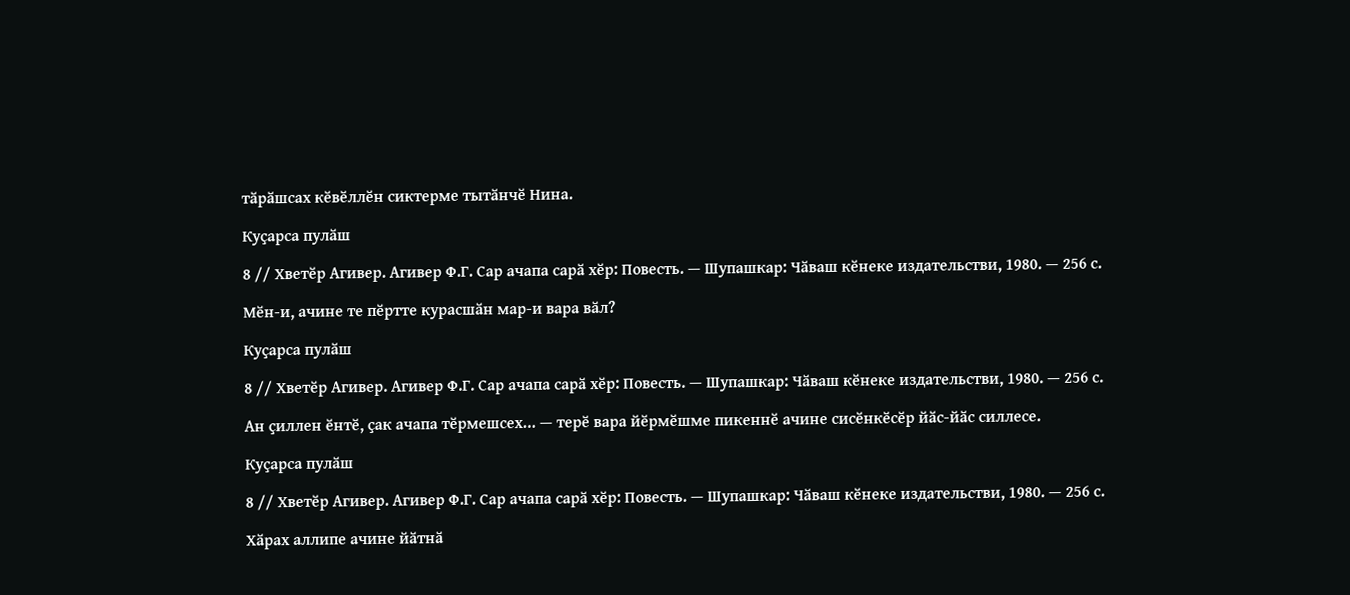тӑрӑшсах кӗвӗллӗн сиктерме тытӑнчӗ Нина.

Куҫарса пулӑш

8 // Хветӗр Агивер. Агивер Ф.Г. Сар ачапа сарӑ хӗр: Повесть. — Шупашкар: Чӑваш кӗнеке издательстви, 1980. — 256 с.

Мӗн-и, ачине те пӗртте курасшӑн мар-и вара вӑл?

Куҫарса пулӑш

8 // Хветӗр Агивер. Агивер Ф.Г. Сар ачапа сарӑ хӗр: Повесть. — Шупашкар: Чӑваш кӗнеке издательстви, 1980. — 256 с.

Ан ҫиллен ӗнтӗ, ҫак ачапа тӗрмешсех… — терӗ вара йӗрмӗшме пикеннӗ ачине сисӗнкӗсӗр йӑс-йӑс силлесе.

Куҫарса пулӑш

8 // Хветӗр Агивер. Агивер Ф.Г. Сар ачапа сарӑ хӗр: Повесть. — Шупашкар: Чӑваш кӗнеке издательстви, 1980. — 256 с.

Хӑрах аллипе ачине йӑтнӑ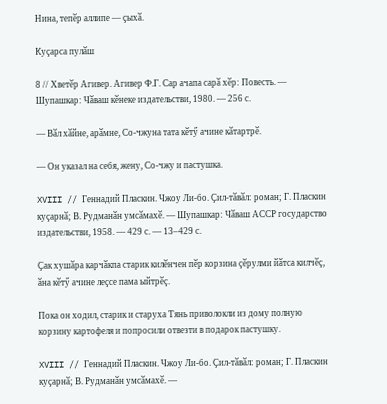Нина, тепӗр аллипе — ҫыхӑ.

Куҫарса пулӑш

8 // Хветӗр Агивер. Агивер Ф.Г. Сар ачапа сарӑ хӗр: Повесть. — Шупашкар: Чӑваш кӗнеке издательстви, 1980. — 256 с.

— Вӑл хӑйне, арӑмне, Со-чжуна тата кӗтӳ ачине кӑтартрӗ.

— Он указал на себя, жену, Со-чжу и пастушка.

XVIII // Геннадий Пласкин. Чжоу Ли-бо. Ҫил-тӑвӑл: роман; Г. Пласкин куҫарнӑ; В. Рудманӑн умсӑмахӗ. — Шупашкар: Чӑваш АССР государство издательстви, 1958. — 429 с. — 13–429 с.

Ҫак хушӑра карчӑкпа старик килӗнчен пӗр корзина ҫӗрулми йӑтса килчӗҫ, ӑна кӗтӳ ачине леҫсе пама ыйтрӗҫ.

Пока он ходил, старик и старуха Тянь приволокли из дому полную корзину картофеля и попросили отвезти в подарок пастушку.

XVIII // Геннадий Пласкин. Чжоу Ли-бо. Ҫил-тӑвӑл: роман; Г. Пласкин куҫарнӑ; В. Рудманӑн умсӑмахӗ. —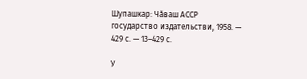Шупашкар: Чӑваш АССР государство издательстви, 1958. — 429 с. — 13–429 с.

У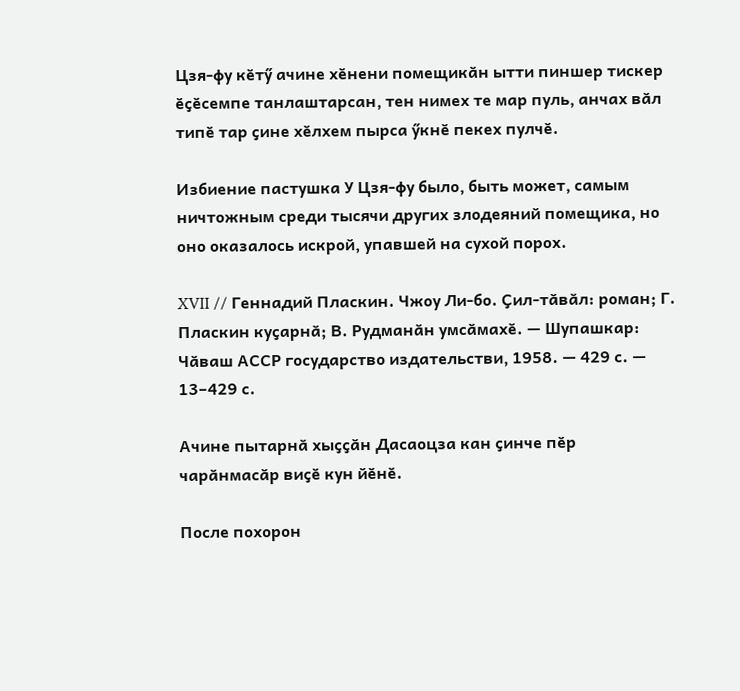Цзя-фу кӗтӳ ачине хӗнени помещикӑн ытти пиншер тискер ӗҫӗсемпе танлаштарсан, тен нимех те мар пуль, анчах вӑл типӗ тар ҫине хӗлхем пырса ӳкнӗ пекех пулчӗ.

Избиение пастушка У Цзя-фу было, быть может, самым ничтожным среди тысячи других злодеяний помещика, но оно оказалось искрой, упавшей на сухой порох.

XVII // Геннадий Пласкин. Чжоу Ли-бо. Ҫил-тӑвӑл: роман; Г. Пласкин куҫарнӑ; В. Рудманӑн умсӑмахӗ. — Шупашкар: Чӑваш АССР государство издательстви, 1958. — 429 с. — 13–429 с.

Ачине пытарнӑ хыҫҫӑн Дасаоцза кан ҫинче пӗр чарӑнмасӑр виҫӗ кун йӗнӗ.

После похорон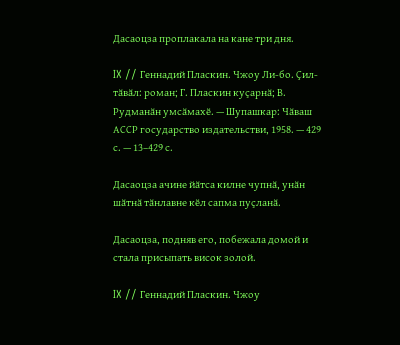Дасаоцза проплакала на кане три дня.

IX // Геннадий Пласкин. Чжоу Ли-бо. Ҫил-тӑвӑл: роман; Г. Пласкин куҫарнӑ; В. Рудманӑн умсӑмахӗ. — Шупашкар: Чӑваш АССР государство издательстви, 1958. — 429 с. — 13–429 с.

Дасаоцза ачине йӑтса килне чупнӑ, унӑн шӑтнӑ тӑнлавне кӗл сапма пуҫланӑ.

Дасаоцза, подняв его, побежала домой и стала присыпать висок золой.

IX // Геннадий Пласкин. Чжоу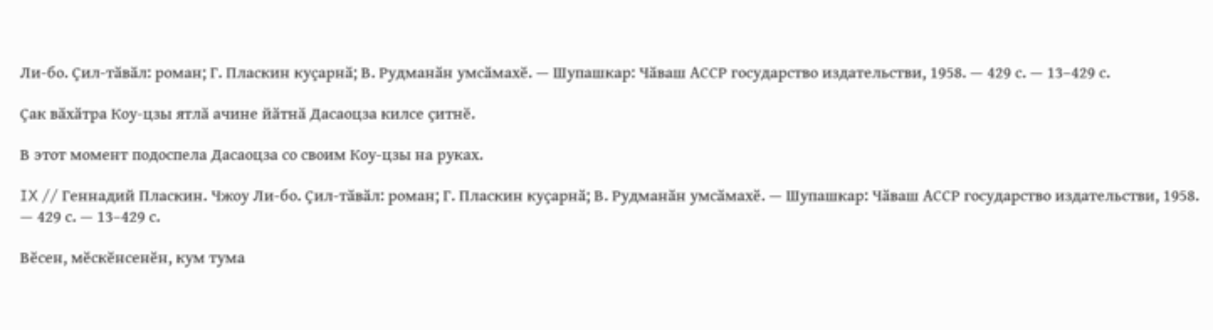Ли-бо. Ҫил-тӑвӑл: роман; Г. Пласкин куҫарнӑ; В. Рудманӑн умсӑмахӗ. — Шупашкар: Чӑваш АССР государство издательстви, 1958. — 429 с. — 13–429 с.

Ҫак вӑхӑтра Коу-цзы ятлӑ ачине йӑтнӑ Дасаоцза килсе ҫитнӗ.

В этот момент подоспела Дасаоцза со своим Коу-цзы на руках.

IX // Геннадий Пласкин. Чжоу Ли-бо. Ҫил-тӑвӑл: роман; Г. Пласкин куҫарнӑ; В. Рудманӑн умсӑмахӗ. — Шупашкар: Чӑваш АССР государство издательстви, 1958. — 429 с. — 13–429 с.

Вӗсен, мӗскӗнсенӗн, кум тума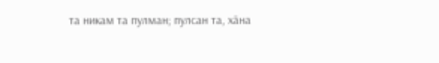та никам та пулман; пулсан та, хӑна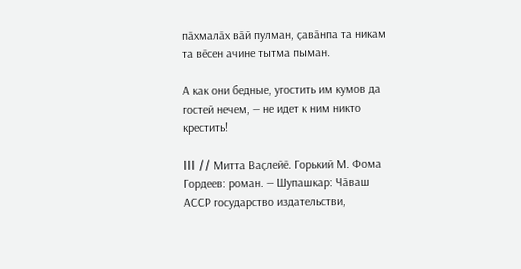пӑхмалӑх вӑй пулман, ҫавӑнпа та никам та вӗсен ачине тытма пыман.

А как они бедные, угостить им кумов да гостей нечем, — не идет к ним никто крестить!

III // Митта Ваҫлейӗ. Горький М. Фома Гордеев: роман. — Шупашкар: Чӑваш АССР государство издательстви,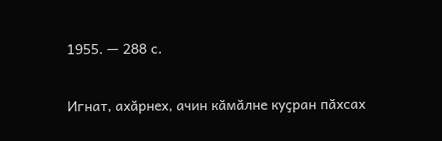1955. — 288 с.

Игнат, ахӑрнех, ачин кӑмӑлне куҫран пӑхсах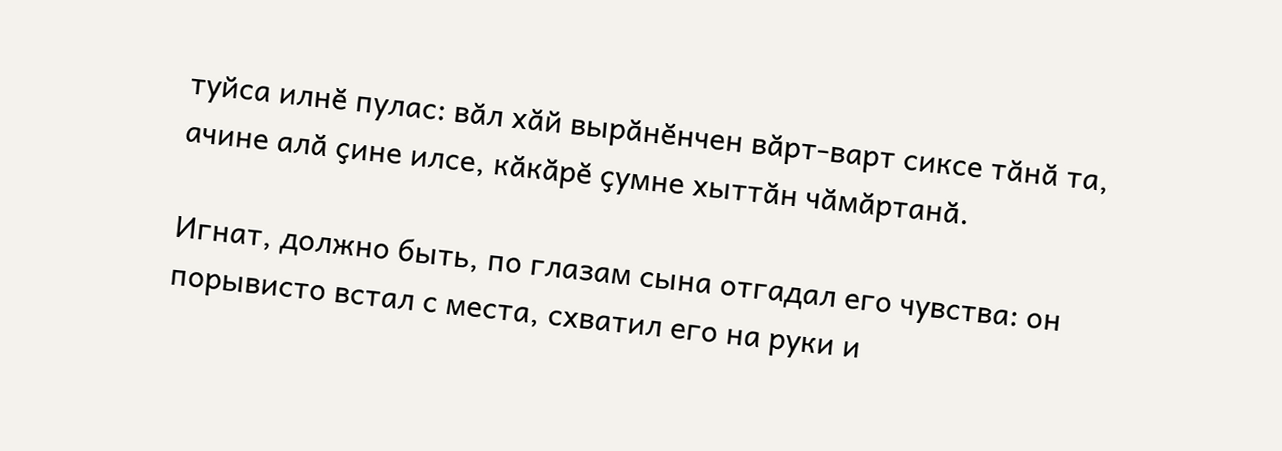туйса илнӗ пулас: вӑл хӑй вырӑнӗнчен вӑрт-варт сиксе тӑнӑ та, ачине алӑ ҫине илсе, кӑкӑрӗ ҫумне хыттӑн чӑмӑртанӑ.

Игнат, должно быть, по глазам сына отгадал его чувства: он порывисто встал с места, схватил его на руки и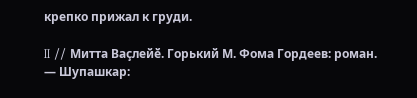крепко прижал к груди.

II // Митта Ваҫлейӗ. Горький М. Фома Гордеев: роман. — Шупашкар: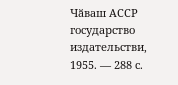Чӑваш АССР государство издательстви, 1955. — 288 с.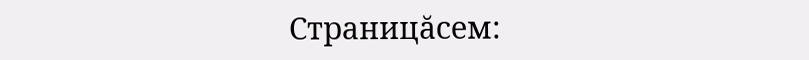Страницăсем: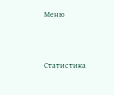Меню



Статистика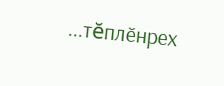...тĕплӗнрех